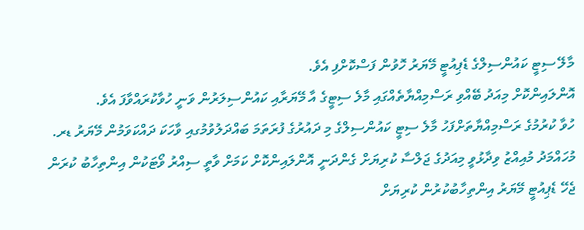މާލޭ ސިޓީ ކައުންސިލްގެ ޑެޕިއުޓީ މޭޔަރު ހޮވުން ފަސްކޮށްފި އެވެ.
އޮންލައިންކޮށް މިއަދު ބޭއްވި ރަސްމިއްޔާތެއްގައި މާލެ ސިޓީގެ އާ މޭޔަރާއި ކައުންސިލަރުން ވަނީ ހުވާކުރައްވާފަ އެވެ.
ހުވާ ކުރުމުގެ ރަސްމިއްޔާތަށްފަހު މާލެ ސިޓީ ކައުންސިލްގެ މި ދައުރުގެ ފުރަތަމަ ބައްދަލުވުމުގއި ވާހަކަ ދައްކަވަމުން މޭޔަރު ޑރ. މުހައްމަދު މުއިއްޒު ވިދާޅުވީ މިއަދުގެ ޖަލްސާ ކުރިޔަށް ގެންދަނީ އޮންލައިންކޮށް ކަމަށް ވާތީ ސިއްރު ވޯޓަކުން އިންތިހާބު ކުރަން ޖެހޭ ޑެޕިއުޓީ މޭޔަރު އިންތިހާބުކުރުން ކުރިޔަށް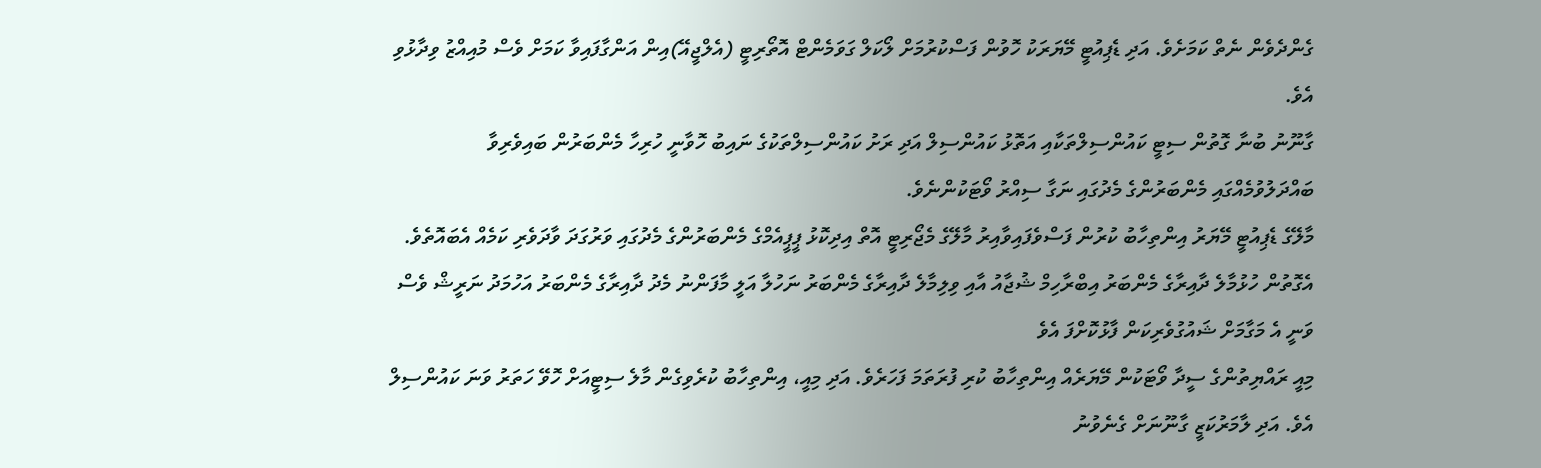ގެންދެވެން ނެތް ކަމަށެވެ. އަދި ޑެޕިއުޓީ މޭޔަރަކު ހޮވުން ފަސްކުރުމަށް ލޯކަލް ގަވަމެންޓް އޮތޯރިޓީ (އެލްޖީއޭ)އިން އަންގާފައިވާ ކަމަށް ވެސް މުއިއްޒު ވިދާޅުވި އެވެ.
ގާނޫނު ބުނާ ގޮތުން ސިޓީ ކައުންސިލްތަކާއި އަތޮޅު ކައުންސިލް އަދި ރަށު ކައުންސިލްތަކުގެ ނައިބު ހޮވާނީ ހުރިހާ މެންބަރުން ބައިވެރިވާ ބައްދަލުވުމެއްގައި މެންބަރުންގެ މެދުގައި ނަގާ ސިއްރު ވޯޓަކުންނެވެ.
މާލޭގެ ޑެޕިއުޓީ މޭޔަރު އިންތިހާބު ކުރުން ފަސްވެފައިވާއިރު މާލޭގެ މެޖޯރިޓީ އޮތް އިދިކޮޅު ޕީޕީއެމްގެ މެންބަރުންގެ މެދުގައި ވަރުގަދަ ވާދަވެރި ކަމެއް އެބައޮތެވެ. އެގޮތުން ހުޅުމާލެ ދާއިރާގެ މެންބަރު އިބްރާހިމް ޝުޖާއު އާއި ވިލިމާލެ ދާއިރާގެ މެންބަރު ނަހުލާ އަލީ މާފަންނު މެދު ދާއިރާގެ މެންބަރު އަހުމަދު ނަރީޝް ވެސް ވަނީ އެ މަގާމަށް ޝައުގުވެރިކަން ފާޅުކޮށްފަ އެވެ
މިއީ ރައްޔިތުންގެ ސީދާ ވޯޓަކުން މޭޔަރެއް އިންތިހާބު ކުރި ފުރަތަމަ ފަހަރެވެ. އަދި މިއީ، އިންތިހާބު ކުރެވިގެން މާލެ ސިޓީއަށް ހޮވޭ ހަތަރު ވަނަ ކައުންސިލް އެވެ. އަދި ލާމަރުކަޒީ ގާނޫނަށް ގެނެވުނު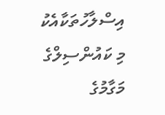އިސްލާހުތަކާއެކު މި ކައުންސިލްގެ މަގާމުގެ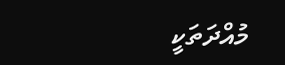މުއްދަތަކީ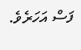ފަސް އަހަރެވެ.